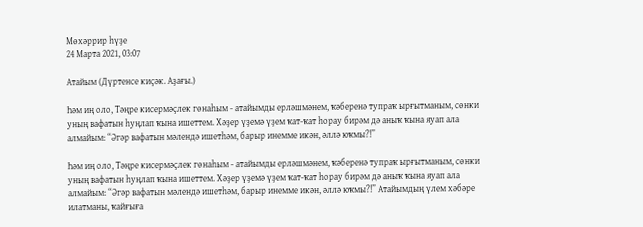Мөхәррир һүҙе
24 Марта 2021, 03:07

Атайым (Дүртенсе киҫәк. Аҙағы.)

Һәм иң оло, Тәңре кисермәҫлек гөнаһым - атайымды ерләшмәнем, ҡәберенә тупраҡ ырғытманым, сөнки уның вафатын һуңлап ҡына ишеттем. Хәҙер үҙемә үҙем ҡат-ҡат һорау бирәм дә аныҡ ҡына яуап ала алмайым: “Әгәр вафатын мәлендә ишетһәм, барыр инемме икән, әллә юҡмы?!”

Һәм иң оло, Тәңре кисермәҫлек гөнаһым - атайымды ерләшмәнем, ҡәберенә тупраҡ ырғытманым, сөнки уның вафатын һуңлап ҡына ишеттем. Хәҙер үҙемә үҙем ҡат-ҡат һорау бирәм дә аныҡ ҡына яуап ала алмайым: “Әгәр вафатын мәлендә ишетһәм, барыр инемме икән, әллә юҡмы?!” Атайымдың үлем хәбәре илатманы, ҡайғыға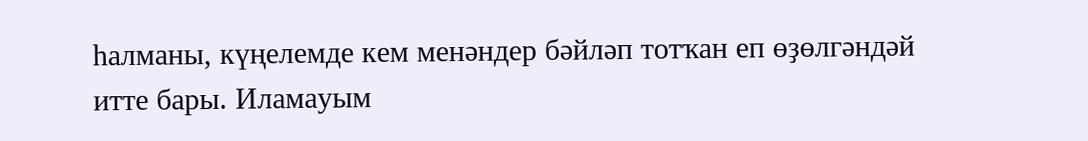һалманы, күңелемде кем менәндер бәйләп тотҡан еп өҙөлгәндәй итте бары. Иламауым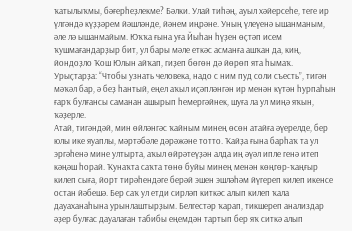ҡатылыҡмы, бәғерһеҙлекме? Бәлки. Улай тиһәң, ауыл хәйерсеһе, теге ир үлгәндә күҙҙәрем йәшләнде, йәнем иңрәне. Уның үлеүенә ышанманым, әле лә ышанмайым. Юҡҡа ғына уға Йыһан һүҙен өҫтәп исем ҡушмағандарҙыр бит, ул бары мәле еткәс асманға ашҡан да, киң, йондоҙло Ҡош Юлын айҡап, гиҙеп бөгөн дә йөрөп ята һымаҡ. Урыҫтарҙа: “Чтобы узнать человека, надо с ним пуд соли съесть”, тигән мәҡәл бар, ә беҙ һантый, еңел аҡыл иҫәпләнгән ир менән күтән һурпаһын ғарҡ булғансы саманан ашырып һемергәйнек, шуға ла ул миңә яҡын, ҡәҙерле.
Атай, тигәндәй, мин өйләнгәс ҡайным минең өсөн атайға әүерелде, бер юлы ике яуаплы, мәртәбәле дәрәжәне тотто. Ҡайҙа ғына барһаҡ та ул эргәһенә мине ултырта, аҡыл өйрәтеүҙән алда иң әүәл ипле генә итеп кәңәш һорай. Ҡунаҡта саҡта төнө буйы минең менән көңгөр-ҡаңғыр килеп сыға, йорт тирәһендәге берәй эшен эшләһәм йүгереп килеп икенсе остан йәбешә. Бер саҡ ул етди сирләп киткәс алып килеп ҡала дауаханаһына урынлаштырҙым. Белгестәр ҡарап, тикшереп анализдар әҙер булғас дауалаған табибы еңемдән тартып бер яҡ ситкә алып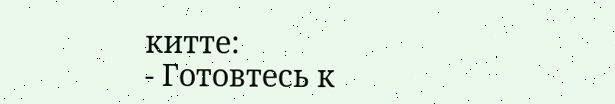китте:
- Готовтесь к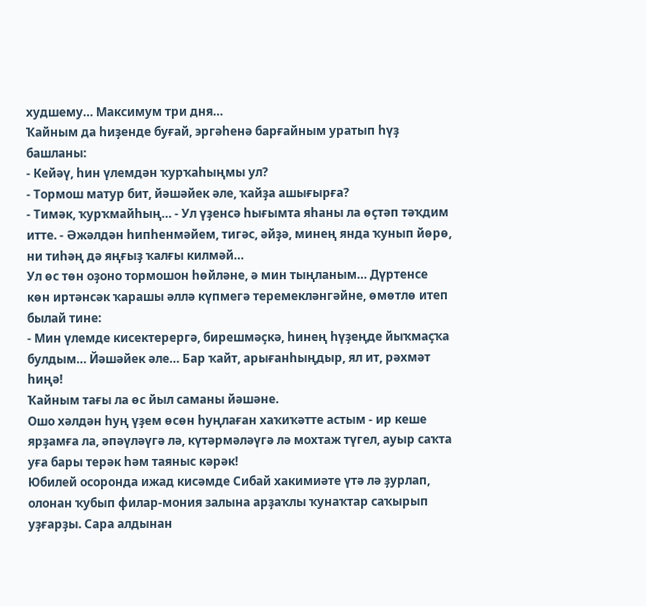худшему… Максимум три дня…
Ҡайным да һиҙенде буғай, эргәһенә барғайным уратып һүҙ башланы:
- Кейәү, һин үлемдән ҡурҡаһыңмы ул?
- Тормош матур бит, йәшәйек әле, ҡайҙа ашығырға?
- Тимәк, ҡурҡмайһың… - Ул үҙенсә һығымта яһаны ла өҫтәп тәҡдим итте. - Әжәлдән һипһенмәйем, тигәс, әйҙә, минең янда ҡунып йөрө, ни тиһәң дә яңғыҙ ҡалғы килмәй…
Ул өс төн оҙоно тормошон һөйләне, ә мин тыңланым… Дүртенсе көн иртәнсәк ҡарашы әллә күпмегә теремекләнгәйне, өмөтлө итеп былай тине:
- Мин үлемде кисектерергә, бирешмәҫкә, һинең һүҙеңде йыҡмаҫҡа булдым… Йәшәйек әле… Бар ҡайт, арығанһыңдыр, ял ит, рәхмәт һиңә!
Ҡайным тағы ла өс йыл саманы йәшәне.
Ошо хәлдән һуң үҙем өсөн һуңлаған хаҡиҡәтте астым - ир кеше ярҙамға ла, әпәүләүгә лә, күтәрмәләүгә лә мохтаж түгел, ауыр саҡта уға бары терәк һәм таяныс кәрәк!
Юбилей осоронда ижад кисәмде Сибай хакимиәте үтә лә ҙурлап, олонан ҡубып филар-мония залына арҙаҡлы ҡунаҡтар саҡырып уҙғарҙы. Сара алдынан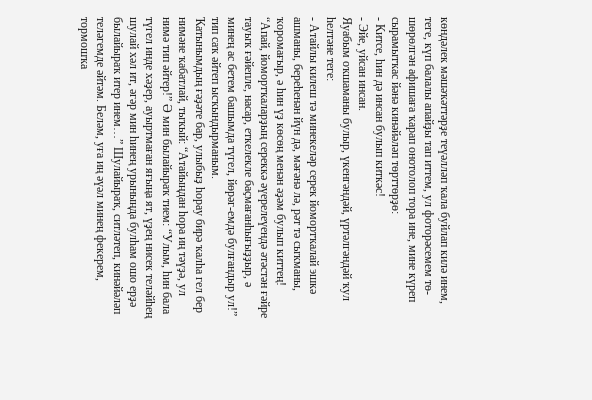көндәлек мәшәҡәттәрҙе теүәлләп ҡала буйлап килә инем, теге, күп балалы апайҙы тап иттем, ул фоторәсемем тө-шөрөлгән афишаға ҡарап онотолоп тора ине, мине күреп сырамытҡас йәнә кинәйәләп төрттөрҙө:
- Китсе, һин дә инсан булып киткәс!
- Эйе, уйсан инсан.
Яуабым оҡшаманы булыр, үкенгәндәй, үртәлгәндәй ҡул һелтәне теге:
- Атайлы килеш тә минекеләр серек йомортҡалай эшкә ашманы, береһенән йүн дә, мәғәнә лә, рәт тә сыҡманы, ҡоромағыр, ә һин үҙ көсөң менән әҙәм булып киттең! “Апай, йомортҡаларҙың сереккә әүерелеүендә әтәстән ғәйре тауыҡ ғәйепле, насар, еткелекле баҫмағанһығыҙҙыр, ә минең ас бетем башымда түгел, йөрәг-емдә булғандыр ул!” тип саҡ әйтеп ысҡындырманым.
Ҡатынымдың ғәҙәте бар, улыбыҙ һорау бирә ҡалһа гел бер нимәне ҡабатлай, тыҡый: “Атайыңдан һора иң тәүҙә, ул нимә тип әйтер!” Ә мин былайыраҡ тием: “Улым, һин бала түгел инде хәҙер, ауыртмаған яғыңа ят, үҙең нисек теләйһең шулай хәл ит, әгәр мин һинең урыныңда булһам ошо ерҙә былайыраҡ итер инем…” Шулайыраҡ, ситләтеп, кинәйәләп теләгемде әйтәм. Беләм, уға иң әүәл минең фекерем, тормошҡа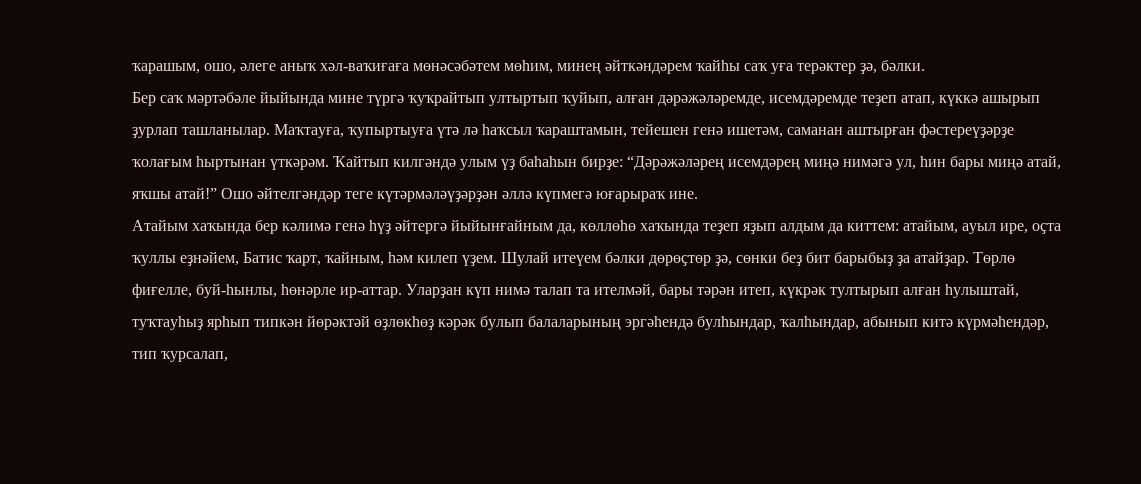ҡарашым, ошо, әлеге аныҡ хәл-ваҡиғаға мөнәсәбәтем мөһим, минең әйткәндәрем ҡайһы саҡ уға терәктер ҙә, бәлки.
Бер саҡ мәртәбәле йыйында мине түргә ҡуҡрайтып ултыртып ҡуйып, алған дәрәжәләремде, исемдәремде теҙеп атап, күккә ашырып ҙурлап ташланылар. Маҡтауға, ҡупыртыуға үтә лә һаҡсыл ҡараштамын, тейешен генә ишетәм, саманан аштырған фәстереүҙәрҙе ҡолағым һыртынан үткәрәм. Ҡайтып килгәндә улым үҙ баһаһын бирҙе: “Дәрәжәләрең исемдәрең миңә нимәгә ул, һин бары миңә атай, яҡшы атай!” Ошо әйтелгәндәр теге күтәрмәләүҙәрҙән әллә күпмегә юғарыраҡ ине.
Атайым хаҡында бер кәлимә генә һүҙ әйтергә йыйынғайным да, көллөһө хаҡында теҙеп яҙып алдым да киттем: атайым, ауыл ире, оҫта ҡуллы еҙнәйем, Батис ҡарт, ҡайным, һәм килеп үҙем. Шулай итеүем бәлки дөрөҫтөр ҙә, сөнки беҙ бит барыбыҙ ҙа атайҙар. Төрлө фиғелле, буй-һынлы, һөнәрле ир-аттар. Уларҙан күп нимә талап та ителмәй, бары тәрән итеп, күкрәк тултырып алған һулыштай, туҡтауһыҙ ярһып типкән йөрәктәй өҙлөкһөҙ кәрәк булып балаларының эргәһендә булһындар, ҡалһындар, абынып китә күрмәһендәр, тип ҡурсалап,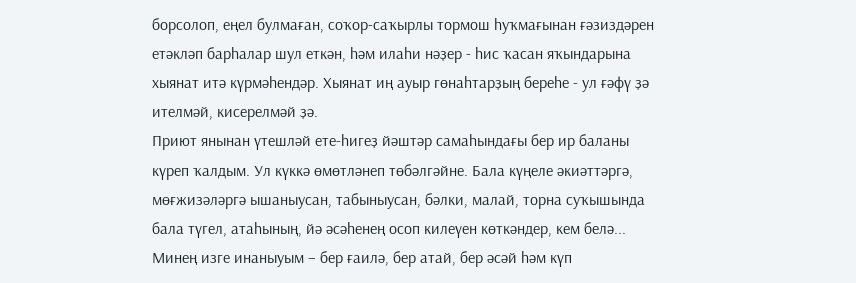борсолоп, еңел булмаған, соҡор-саҡырлы тормош һуҡмағынан ғәзиздәрен етәкләп барһалар шул еткән, һәм илаһи нәҙер - һис ҡасан яҡындарына хыянат итә күрмәһендәр. Хыянат иң ауыр гөнаһтарҙың береһе - ул ғәфү ҙә ителмәй, кисерелмәй ҙә.
Приют янынан үтешләй ете-һигеҙ йәштәр самаһындағы бер ир баланы күреп ҡалдым. Ул күккә өмөтләнеп төбәлгәйне. Бала күңеле әкиәттәргә, мөғжизәләргә ышаныусан, табыныусан, бәлки, малай, торна суҡышында бала түгел, атаһының, йә әсәһенең осоп килеүен көткәндер, кем белә...
Минең изге инаныуым – бер ғаилә, бер атай, бер әсәй һәм күп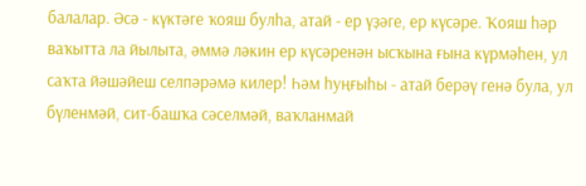балалар. Әсә - күктәге ҡояш булһа, атай - ер үҙәге, ер күсәре. Ҡояш һәр ваҡытта ла йылыта, әммә ләкин ер күсәренән ысҡына ғына күрмәһен, ул саҡта йәшәйеш селпәрәмә килер! Һәм һуңғыһы - атай берәү генә була, ул бүленмәй, сит-башҡа сәселмәй, ваҡланмай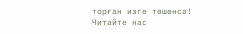торған изге төшөнсә!
Читайте нас